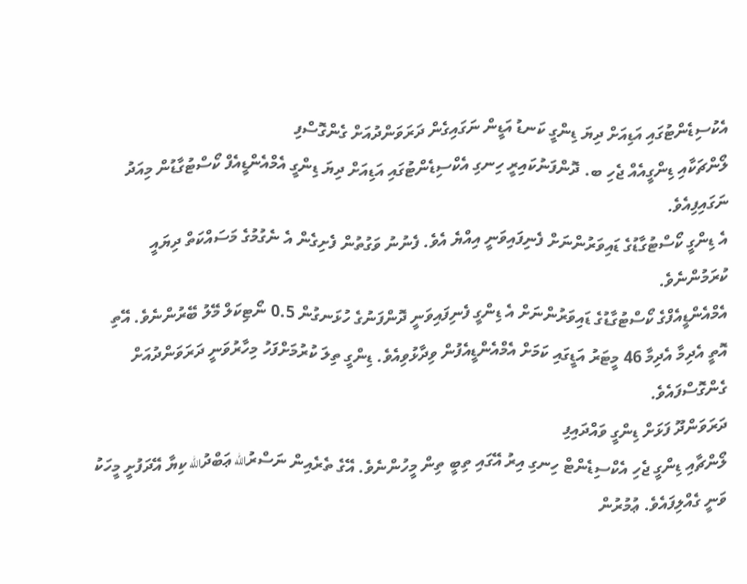އެކުސިޑެންޓުގައި އަޑިއަށް ދިޔަ ޑިންގީ ކަނޑު އަޑީން ނަގައިގެން ދަރަވަންދުއަށް ގެންގޮސްފި
ލޯންޗަކާއި ޑިންގީއެއް ޖެހި ބ. ދޮންފަނުކައިރީ ހިނގި އެކްސިޑެންޓުގައި އަޑިއަށް ދިޔަ ޑިންގީ އެމްއެންޑީއެފް ކޯސްޓުގާޑުން މިއަދު ނަގައިފިއެވެ.
އެ ޑިންގީ ކޯސްޓުގާޑުގެ ޑައިވަރުންނަށް ފެނިފައިވަނީ އިއްޔެ އެވެ. ފެނުނު ވަގުތުން ފެށިގެން އެ ނެގުމުގެ މަސައްކަތް ދިޔައީ ކުރަމުންނެވެ.
އެމްއެންޑީއެފްގެ ކޯސްޓުގާޑުގެ ޑައިވަރުންނަށް އެ ޑިންގީ ފެނިފައިވަނީ ދޮންފަނުގެ ހުޅަނގުން 0.5 ނޯޓިކަލް މޭލު ބޭރުންނެވެ. އޭތި އޮތީ އެދިމާ އެދިމާ 46 މީޓަރު އަޑީގައި ކަމަށް އެމްއެންޑީއެފުން ވިދާޅުވިއެވެ. ޑިންގީ ތިލަ ކުރުމަށްފަހު މިހާރުވަނީ ދަރަވަންދުއަށް ގެންގޮސްފައެވެ.
ދަރަވަންދޫ ފަޅަށް ޑިންގީ ވައްދައިފި
ލޯންޗާއި ޑިންގީ ޖެހި އެކްސިޑެންޓް ހިނގި އިރު އޭގައި ތިބީ ތިން މީހުންނެވެ. އޭގެ ތެރެއިން ނަސްރުالله ޢަބްދުالله ކިޔާ އޭދަފުށީ މީހަކު ވަނީ ގެއްލިފައެވެ. ޢުމުރުން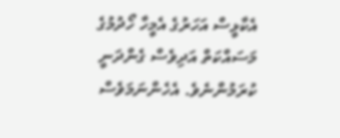އެކާޅީސް އަހަރުގެ އެމީހާ ހޯދުމުގެ މަސައްކަތް އަދިވެސް ގެންދަނީ ކުރަމުންނެވެ. އެހެންނަމަވެސް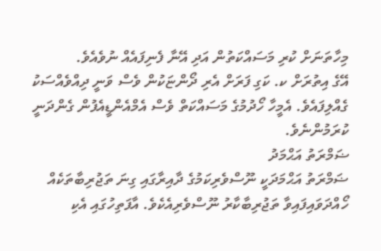މިހާތަނަށް ކުރި މަސައްކަތުން އަދި އޭނާ ފެނިފައެއް ނުވެއެވެ.
އޭގެ އިތުރަށް ކ. ކަގި ފަރަށް އެރި ދޯންޏަކުން ވެސް ވަނީ ދިއްވެއްސަކު ގެއްލިފައެވެ. އެމީހާ ހޯދުމުގެ މަސައްކަތް ވެސް އެމްއެންޑީއެފުން ގެންދަނީ ކުރަމުންނެވެ.
ޟަމްރަތު އަޙްމަދު
ޟަމްރަތު އަޙްމަދަކީ ނޫސްވެރިކަމުގެ ދާއިރާގައި ގިނަ ތަޖުރިބާތަކެއް ހޯއްދަވައިފައިވާ ތަޖުރިބާކާރު ނޫސްވެރިއެކެވެ. އާފަތިހުގައި އެކި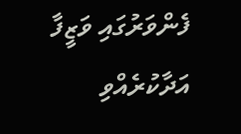ފެންވަރުގައި ވަޒީފާ އަދާކުރެއްވި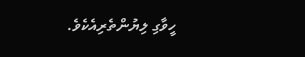ހީވާގި ލިޔުންތެރިއެކެވެ.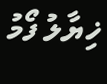ޚިޔާލު ފޯމު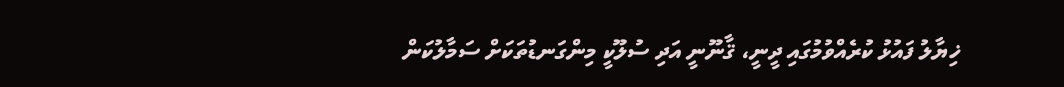ޚިޔާލު ފައުޅު ކުރެއްވުމުގައި ދީނީ، ޤާނޫނީ އަދި ސުލޫކީ މިންގަނޑުތަކަށް ސަމާލުކަން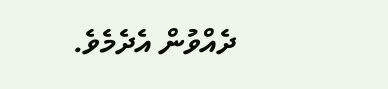ދެއްވުން އެދެމެވެ.